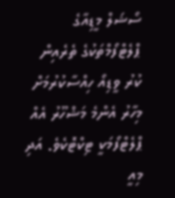ސޯޝަލް މީޑިއާގެ ޕްލެޓްފޯމްތަކުގެ ތެރެއިން ކުރު ވީޑިއޯ ހިއްސާކުރުމަށް މިހާރު އެންމެ މަޝްހޫރު އެއް ޕްލެޓްފޯމަކީ ޓިކްޓޮކެވެ. އަދި މިއީ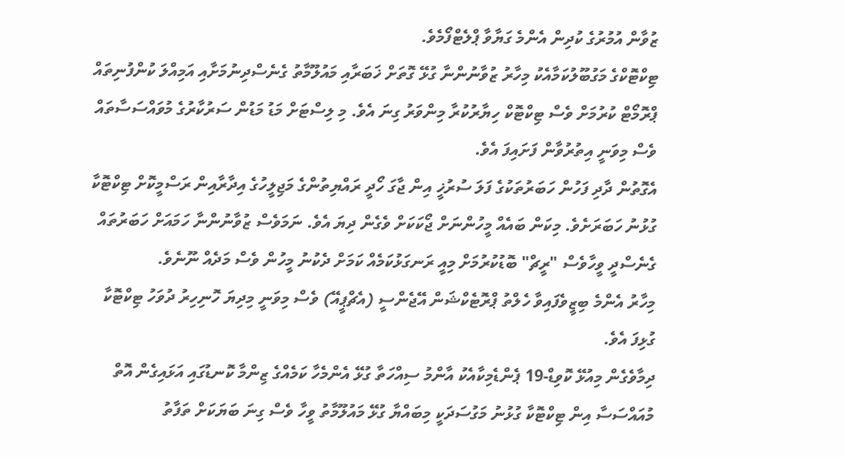ޒުވާން އުމުރުގެ ކުދިން އެންމެ ގަޔާވާ ޕްލެޓްފޯމެވެ.
ޓިކްޓޮކްގެ މަގުބޫލުކަމާއެކު މިހާރު ޒުވާނުންނާ ގުޅޭ ގޮތަށް ޚަބަރާއި މައުލޫމާތު ގެނެސްދިނުމަށާއި އަމިއްލަ ކުންފުނިތައް ޕްރޮމޯޓް ކުރުމަށް ވެސް ޓިކްޓޮކް ހިޔާރުކުރާ މިންވަރު ގިނަ އެވެ. މި ލިސްޓަށް މަޑު މަޑުން ސަރުކާރުގެ މުވައްސަސާތައް ވެސް މިވަނީ އިތުރުވާން ފަށައިފަ އެވެ.
އެގޮތުން ދާދި ފަހުން ހަބަރުތަކުގެ ފަލަ ސުރުޚީ އިން ޖާގަ ހޯދީ ރައްޔިތުންގެ މަޖިލީހުގެ އިދާރާއިން ރަސްމީކޮށް ޓިކްޓޮކާ ގުޅުނު ހަބަރަށެވެ. މިކަން ބައެއް މީހުންނަށް ޖޯކަކަށް ވެގެން ދިޔަ އެވެ. ނަމަވެސް ޒުވާނުންނާ ހަމައަށް ހަބަރުތައް ގެނެސްދީ ވީހާވެސް "ރީޗް" ބޮޑުކުރުމަށް މިއީ ރަނގަޅުކަމެއް ކަމަށް ދެކުނު މީހުން ވެސް މަދެއް ނޫނެވެ.
މިހާރު އެންމެ ބިޒީވެފައިވާ ހެލްތު ޕްރޮޓެކްޝަން އޭޖެންސީ (އެޗްޕީއޭ) ވެސް މިވަނީ މިދިޔަ ހޮނިހިރު ދުވަހު ޓިކްޓޮކާ ގުޅިފަ އެވެ.
ދިމާވެގެން މިއުޅޭ ކޮވިޑް-19 ޕެންޑެމިކާއެކު އާންމު ސިއްހަތާ ގުޅޭ އެންމެހާ ކަމެއްގެ ޒިންމާ ކޮނޑުގައި އަޅައިގެން އޮތް މުއައްސަސާ އިން ޓިކްޓޮކާ ގުޅުނު މަގުސަދަކީ މިބައްޔާ ގުޅޭ މައުލޫމާތު ވީހާ ވެސް ގިނަ ބަޔަކަށް ތަފާތު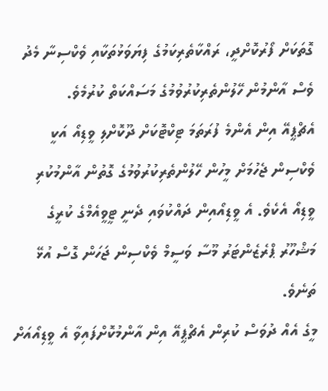ގޮތަކަށް ފޯރުކޮށްދީ، ރައްކާތެރިކަމުގެ ފިޔަވަޅުތަކާއި ވެކްސިނާ މެދު ވެސް އާންމުން ހޭލުންތެރިކުރުވުމުގެ މަސައްކަތް ކުރުމެވެ.
އެޗްޕީއޭ އިން އެންމެ ފުރަތަމަ ޓިކްޓޮކަށް ދޫކޮށްލި ވީޑިއޯ އަކީ ވެކްސިން ޖެހުމަށް މީހުން ހޭލުންތެރިކުރުވުމުގެ ގޮތުން އާންމުކުރި ވީޑިއޯ އެކެވެ. އެ ވީޑިއޯއިން ދައްކުވައި ދެނީ ޓީވީއެމްގެ ކުރީގެ މަޝްހޫރު ޕްރެޒެންޓަރު މޫސާ ވަސީމް ވެކްސިން ޖަހަން ގޮސް އުޅޭ ތަނެވެ.
މީގެ އެއް ދުވަސް ކުރިން އެޗްޕީއޭ އިން އާންމުކޮށްފައިވާ އެ ވީޑިއޯއަށް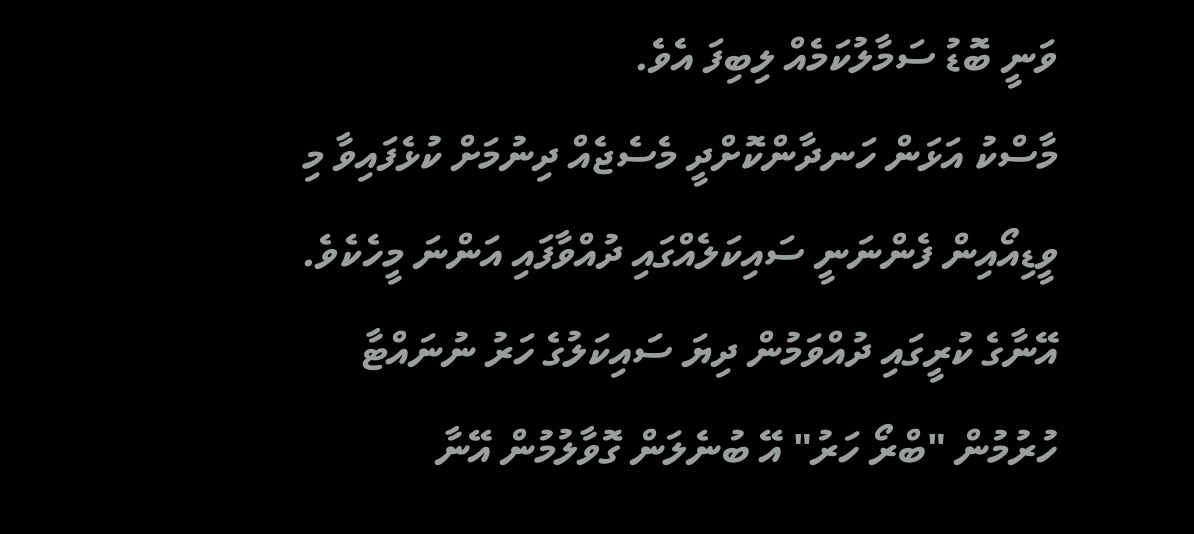ވަނީ ބޮޑު ސަމާލުކަމެއް ލިބިފަ އެވެ.
މާސްކު އަޅަން ހަނދާންކޮށްދީ މެސެޖެއް ދިނުމަށް ކުޅެފައިވާ މި ވީޑިއޯއިން ފެންނަނީ ސައިކަލެއްގައި ދުއްވާފައި އަންނަ މީހެކެވެ.
އޭނާގެ ކުރީގައި ދުއްވަމުން ދިޔަ ސައިކަލުގެ ހަރު ނުނައްޓާ ހުރުމުން "ބްރޯ ހަރު" އޭ ބުނެލަން ގޮވާލުމުން އޭނާ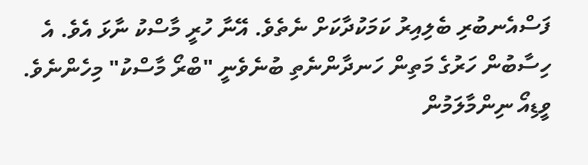ފަސްއެނބުރި ބެލިއިރު ކަމަކުދާކަށް ނެތެވެ. އޭނާ ހުރީ މާސްކު ނާޅަ އެވެ. އެ ހިސާބުން ހަރުގެ މަތިން ހަނދާންނެތި ބުނެވެނީ "ބްރޯ މާސްކު" މިހެންނެވެ. ވީޑިއޯ ނިންމާލަމުން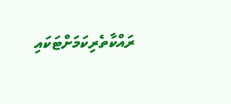ރައްކާތެރިކަމަށްޓަކައި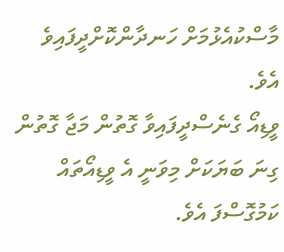މާސްކުއެޅުމަށް ހަނދާންކޮށްދީފައިވެ އެވެ.
ވީޑިއޯ ގެނެސްދީފައިވާ ގޮތުން މަޖާ ގޮތުން ގިނަ ބަޔަކަށް މިވަނީ އެ ވީޑިއޯތައް ކަމުގޮސްފަ އެވެ.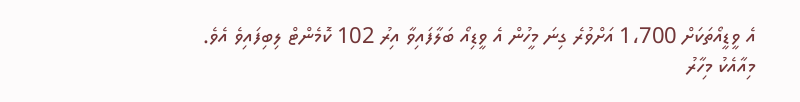އެ ވީޑީއޯތަކަށް 1،700 އަށްވުރެ ގިނަ މީހުން އެ ވީޑިއޯ ބަލާފައިވާ އިރު 102 ކޮމެންޓް ލިބިފައިވެ އެވެ.
މިއާއެކު މިހާރު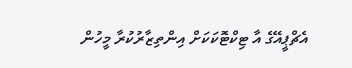އެޗްޕީއޭގެ އާ ޓިކްޓޮކަކަށް އިންތިޒާރުކުރާ މީހުން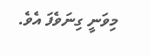މިވަނީ ގިނަވެފަ އެވެ.